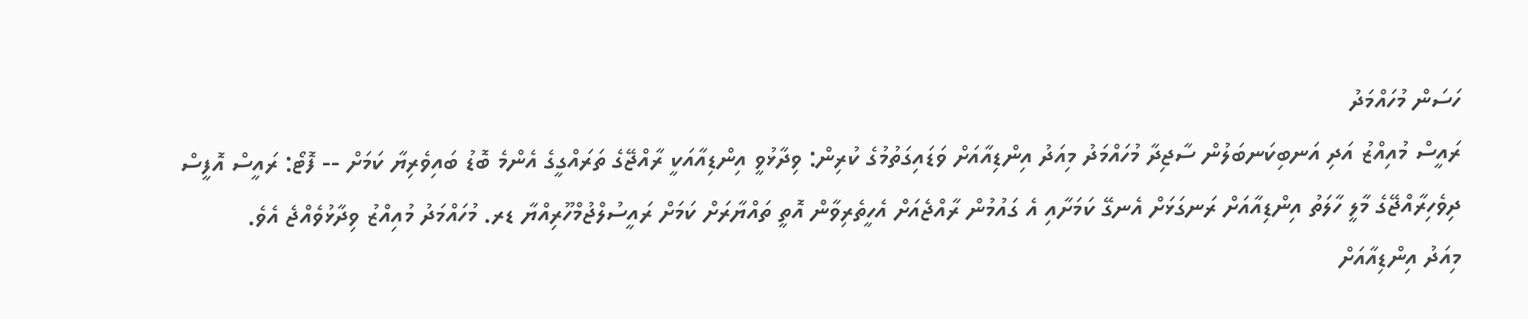ހަސަން މުހައްމަދު
ރައީސް މުއިއްޒު އަދި އަނބިކަނބަލުން ސާޖިދާ މުހައްމަދު މިއަދު އިންޑިއާއަށް ވަޑައިގަތުމުގެ ކުރިން: ވިދާޅުވީ އިންޑިއާއަކީ ރާއްޖޭގެ ތަރައްގީގެ އެންމެ ބޮޑު ބައިވެރިޔާ ކަމަށް -- ފޮޓޯ: ރައީސް އޮފީސް
ދިވެހިރާއްޖޭގެ މާލީ ހާލަތު އިންޑިއާއަށް ރަނގަޅަށް އެނގޭ ކަމަށާއި އެ ގައުމުން ރާއްޖެއަށް އެހީތެރިވާން އޮތީ ތައްޔާރަށް ކަމަށް ރައީސުލްޖުމްހޫރިއްޔާ ޑރ. މުހައްމަދު މުއިއްޒު ވިދާޅުވެއްޖެ އެވެ.
މިއަދު އިންޑިއާއަށް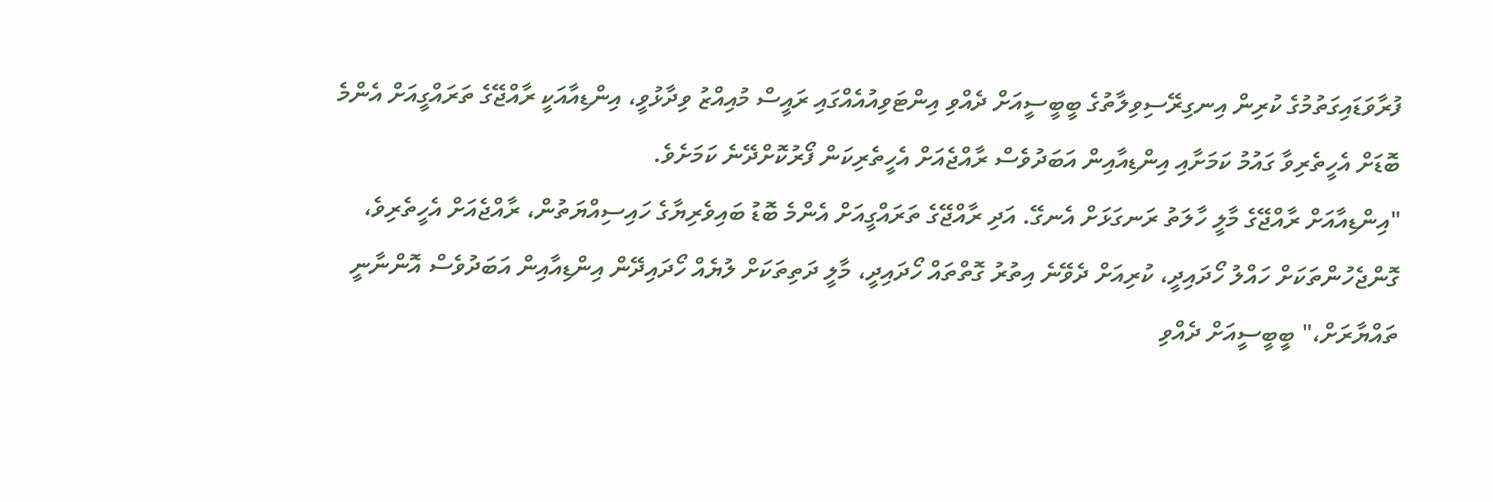ފުރާވަޑައިގަތުމުގެ ކުރިން އިނގިރޭސިވިލާތުގެ ބީބީސީއަށް ދެއްވި އިންޓަވިއުއެއްގައި ރައީސް މުއިއްޒު ވިދާޅުވީ، އިންޑިއާއަކީ ރާއްޖޭގެ ތަރައްގީއަށް އެންމެ ބޮޑަށް އެހީތެރިވާ ގައުމު ކަމަށާއި އިންޑިއާއިން އަބަދުވެސް ރާއްޖެއަށް އެހީތެރިކަން ފޯރުކޮށްދޭނެ ކަމަށެވެ.
"އިންޑިއާއަށް ރާއްޖޭގެ މާލީ ހާލަތު ރަނގަޅަށް އެނގޭ. އަދި ރާއްޖޭގެ ތަރައްގީއަށް އެންމެ ބޮޑު ބައިވެރިޔާގެ ހައިސިއްޔަތުން، ރާއްޖެއަށް އެހީތެރިވެ، ގޮންޖެހުންތަކަށް ހައްލު ހޯދައިދީ، ކުރިއަށް ދެވޭނެ އިތުރު ގޮތްތައް ހޯދައިދީ، މާލީ ދަތިތަކަށް ލުޔެއް ހޯދައިދޭން އިންޑިއާއިން އަބަދުވެސް އޮންނާނީ ތައްޔާރަށް،" ބީބީސީއަށް ދެއްވި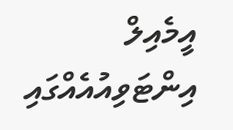އީމެއިލް އިންޓަވިއުއެއްގައި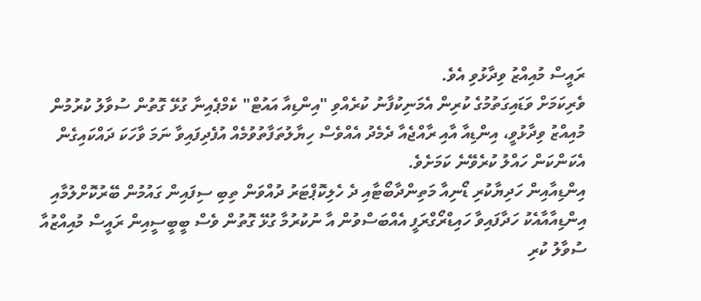ރައީސް މުއިއްޒު ވިދާޅުވި އެވެ.
ވެރިކަމަށް ވަޑައިގަތުމުގެ ކުރިން އެމަނިކުފާނު ކުރެއްވި "އިންޑިއާ އައުޓް" ކެމްޕެއިނާ ގުޅޭ ގޮތުން ސުވާލު ކުރުމުން މުއިއްޒު ވިދާޅުވީ، އިންޑިއާ އާއި ރާއްޖެއާ ދެމެދު އެއްވެސް ހިޔާލުތަފާތުވުމެއް އުފެދިފައިވާ ނަމަ ވާހަކަ ދައްކައިގެން އެކަންކަން ހައްލު ކުރެވޭނެ ކަމަށެވެ.
އިންޑިއާއިން ހަދިޔާކުރި ޑޯނިއާ މަތިންދާބޯޓާއި ދެ ހެލިކޮޕްޓަރު ދުއްވަން ތިބި ސިފައިން ގައުމުން ބޭރުކޮށްލުމާއި އިންޑިއާއާއެކު ހަދާފައިވާ ހައިޑްރޯގްރަފީ އެއްބަސްވުން އާ ނުކުރުމާ ގުޅޭ ގޮތުން ވެސް ބީބީސީއިން ރައީސް މުއިއްޒުއާ ސުވާލު ކުރި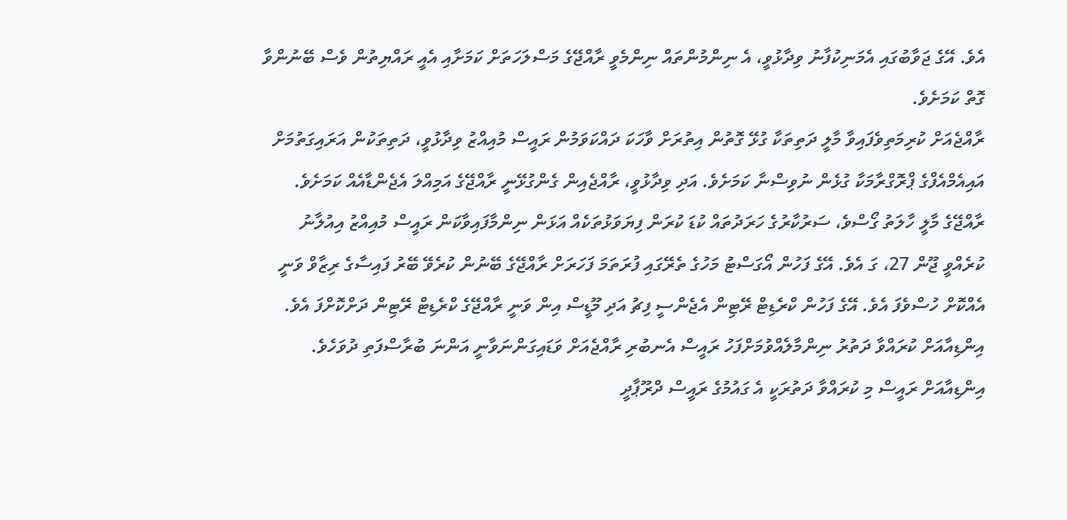އެވެ. އޭގެ ޖަވާބުގައި އެމަނިކުފާނު ވިދާޅުވީ، އެ ނިންމުންތައް ނިންމެވީ ރާއްޖޭގެ މަސްލަހަތަށް ކަމަށާއި އެއީ ރައްޔިތުން ވެސް ބޭނުންވާ ގޮތް ކަމަށެވެ.
ރާއްޖެއަށް ކުރިމަތިވެފައިވާ މާލީ ދަތިތަކާ ގުޅޭ ގޮތުން އިތުރަށް ވާހަކަ ދައްކަވަމުން ރައީސް މުއިއްޒު ވިދާޅުވީ، ދަތިތަކުން އަރައިގަތުމަށް އައިއެމްއެފްގެ ޕްރޮގްރާމަކާ ގުޅެން ނުވިސްނާ ކަމަށެވެ. އަދި ވިދާޅުވީ، ރާއްޖެއިން ގެންގުޅޭނީ ރާއްޖޭގެ އަމިއްލަ އެޖެންޑާއެއް ކަމަށެވެ.
ރާއްޖޭގެ މާލީ ހާލަތު ގޯސްވެ، ސަރުކާރުގެ ހަރަދުތައް ކުޑަ ކުރަން ފިޔަވަޅުތަކެއް އަޅަން ނިންމާފައިވާކަން ރައީސް މުއިއްޒު އިއުލާނު ކުރެއްވީ ޖޫން 27، ގަ އެވެ. އޭގެ ފަހުން އޯގަސްޓު މަހުގެ ތެރޭގައި ފުރަތަމަ ފަހަރަށް ރާއްޖޭގެ ބޭނުން ކުރެވޭ ބޭރު ފައިސާގެ ރިޒާވް ވަނީ އެއްކޮށް ހުސްވެފަ އެވެ. އޭގެ ފަހުން ކްރެޑިޓް ރޭޓިން އެޖެންސީ ފިޗު އަދި މޫޑީސް އިން ވަނީ ރާއްޖޭގެ ކްރެޑިޓް ރޭޓިން ދަށްކޮށްފަ އެވެ.
އިންޑިއާއަށް ކުރައްވާ ދަތުރު ނިންމާލެއްވުމަށްފަހު ރައީސް އެނބުރި ރާއްޖެއަށް ވަޑައިގަންނަވާނީ އަންނަ ބުރާސްފަތި ދުވަހެވެ. އިންޑިއާއަށް ރައީސް މި ކުރައްވާ ދަތުރަކީ އެ ގައުމުގެ ރައީސް ދްރޫޕާދީ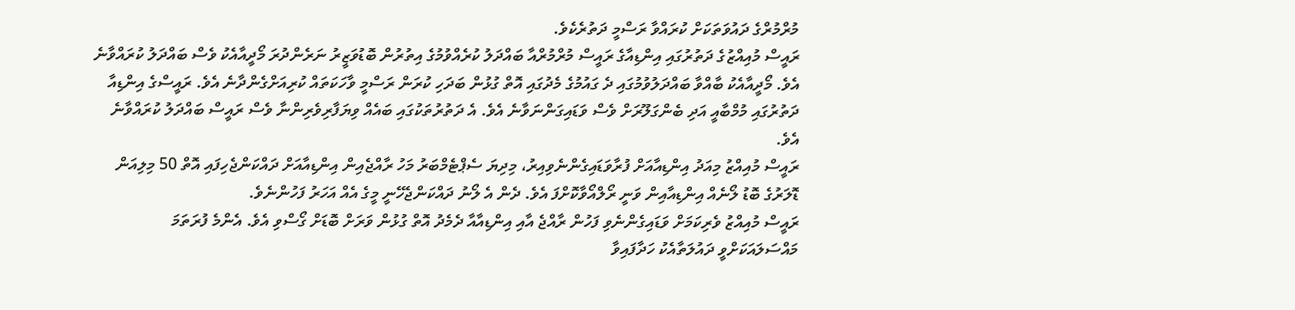މުރްމުރްގެ ދައުވަތަކަށް ކުރައްވާ ރަސްމީ ދަތުރެކެވެ.
ރައީސް މުއިއްޒުގެ ދަތުރުގައި އިންޑިއާގެ ރައީސް މުރްމުރްއާ ބައްދަލު ކުރެއްވުމުގެ އިތުރުން ބޮޑުވަޒީރު ނަރެންދުރަ މޯދީއާއެކު ވެސް ބައްދަލު ކުރައްވާނެ އެވެ. މޯދީއާއެކު ބާއްވާ ބައްދަލުވުމުގައި ދެ ގައުމުގެ މެދުގައި އޮތް ގުޅުން ބަދަހި ކުރަން ރަސްމީ ވާހަކަތައް ކުރިއަށްގެންދާނެ އެވެ. ރައީސްގެ އިންޑިއާ ދަތުރުގައި މުމްބާއީ އަދި ބެންގަލޫރަށް ވެސް ވަޑައިގަންނަވާނެ އެވެ. އެ ދަތުރުތަކުގައި ބައެއް ވިޔަފާރިވެރިންނާ ވެސް ރައީސް ބައްދަލު ކުރައްވާނެ އެވެ.
ރައީސް މުއިއްޒު މިއަދު އިންޑިއާއަށް ފުރާވަޑައިގެންނެވިއިރު، މިދިޔަ ސެޕްޓެމްބަރު މަހު ރާއްޖެއިން އިންޑިއާއަށް ދައްކަންޖެހިފައި އޮތް 50 މިލިއަން ޑޮލަރުގެ ބޮޑު ލޯނެއް އިންޑިއާއިން ވަނީ ރޯލްއޯވާކޮށްފަ އެވެ. ދެން އެ ލޯނު ދައްކަންޖެހޭނީ މީގެ އެއް އަހަރު ފަހުންނެވެ.
ރައީސް މުއިއްޒު ވެރިކަމަށް ވަޑައިގެންނެވި ފަހުން ރާއްޖެ އާއި އިންޑިއާއާ ދެމެދު އޮތް ގުޅުން ވަރަށް ބޮޑަށް ގޯސްވި އެވެ. އެންމެ ފުރަތަމަ މައްސަލައަކަށްވީ ދައުލަތާއެކު ހަދާފައިވާ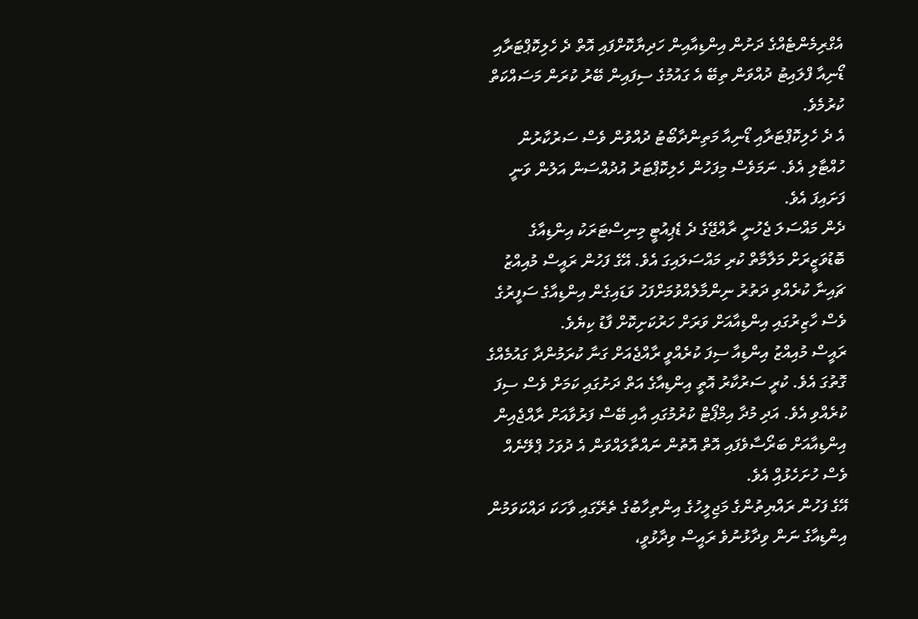އެގްރިމެންޓެއްގެ ދަށުން އިންޑިއާއިން ހަދިޔާކޮށްފައި އޮތް ދެ ހެލިކޮޕްޓަރާއި ޑޯނިއާ ފްލައިޓު ދުއްވަން ތިބޭ އެ ގައުމުގެ ސިފައިން ބޭރު ކުރަން މަސައްކަތް ކުރުމެވެ.
އެ ދެ ހެލިކޮޕްޓަރާއި ޑޯނިއާ މަތިންދާބޯޓު ދުއްވުން ވެސް ސަރުކާރުން ހުއްޓާލި އެވެ. ނަމަވެސް މިފަހުން ހެލިކޮޕްޓަރު އުދުއްސަން އަލުން ވަނީ ފަށައިފަ އެވެ.
ދެން މައްސަލަ ޖެހުނީ ރާއްޖޭގެ ދެ ޑެޕިއުޓީ މިނިސްޓަރަކު އިންޑިއާގެ ބޮޑުވަޒީރަށް މަލާމާތް ކުރި މައްސަލައިގަ އެވެ. އޭގެ ފަހުން ރައީސް މުއިއްޒު ޗައިނާ ކުރެއްވި ދަތުރު ނިންމާލެއްވުމަށްފަހު ވަޑައިގެން އިންޑިއާގެ ސަފީރުގެ ވެސް ހާޒިރުގައި އިންޑިއާއަށް ވަރަށް ހަރުކަށިކޮށް ފާޑު ކިޔެވެ.
ރައީސް މުއިއްޒު އިންޑިއާ ސިފަ ކުރެއްވީ ރާއްޖެއަށް ގަނާ ކުރަމުންދާ ގައުމެއްގެ ގޮތުގަ އެވެ. ކުރީ ސަރުކާރު އޮތީ އިންޑިއާގެ އަތް ދަށުގައި ކަމަށް ވެސް ސިފަ ކުރެއްވި އެވެ. އަދި މުދާ އިމްޕޯޓް ކުރުމުގައި އާއި ބޭސް ފަރުވާއަށް ރާއްޖެއިން އިންޑިއާއަށް ބަރޯސާވެފައި އޮތް އޮތުން ނައްތާލައްވަން އެ ދުވަހު ޕްލޭނެއް ވެސް ހުށަހެޅުއްި އެވެ.
އޭގެ ފަހުން ރައްޔިތުންގެ މަޖިލީހުގެ އިންތިހާބުގެ ތެރޭގައި ވާހަކަ ދައްކަވަމުން އިންޑިއާގެ ނަން ވިދާޅުނުވެ ރައީސް ވިދާޅުވީ،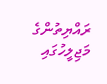ރައްޔިތުންގެ މަޖިލީހުގައި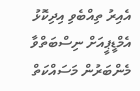އެއިރު ތިއްބެވި އިދިކޮޅު އެމްޑީޕީއަށް ނިސްބަތްވާ މެންބަރުން މަސައްކަތް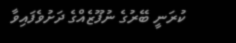ކުރަނީ ބޭރުގެ ނުފޫޒެއްގެ ދަށުވެފައިވާ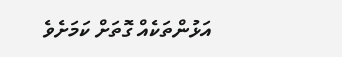އަޅުންތަކެއް ގޮތަށް ކަމަށެވެ